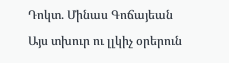Դոկտ. Մինաս Գոճայեան
Այս տխուր ու լլկիչ օրերուն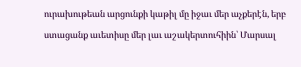ուրախութեան արցունքի կաթիլ մը իջաւ մեր աչքերէն, երբ ստացանք աւետիսը մեր լաւ աշակերտուհիին՝ Մարսալ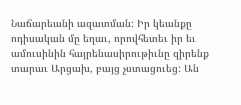Նաճարեանի ազատման: Իր կեանքը ոդիսական մը եղաւ, որովհետեւ իր եւ ամուսինին հայրենասիրութիւնը զիրենք տարաւ Արցախ, բայց չստացուեց: Ան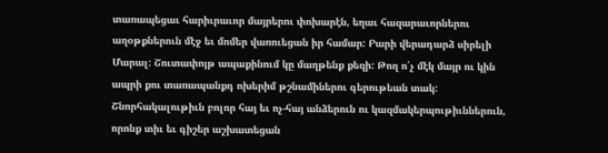տառապեցաւ հարիւրաւոր մայրերու փոխարէն, եղաւ հազարաւորներու աղօթքներուն մէջ եւ մոմեր վառուեցան իր համար: Բարի վերադարձ սիրելի Մարալ: Շուտափոյթ ապաքինում կը մաղթենք քեզի: Թող ո՛չ մէկ մայր ու կին ապրի քու տառապանքդ ոխերիմ թշնամիներու գերութեան տակ: Շնորհակալութիւն բոլոր հայ եւ ոչ-հայ անձերուն ու կազմակերպութիւններուն, որոնք տիւ եւ գիշեր աշխատեցան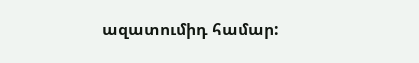ազատումիդ համար: